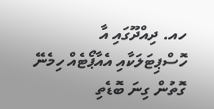ހއ. ދިއްދޫގައި އާ ހޮސްޕިޓަލަކާއި އެއާޕޯޓެއް ހިމެނޭ ގޮތުން ގިނަ ބޮޑެތި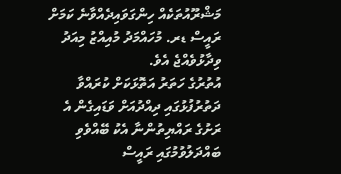މަޝްރޫއުތަކެއް ހިންގަވައިދެއްވާނެ ކަމަށް ރައީސް ޑރ. މުހައްމަދު މުއިއްޒު މިއަދު ވިދާޅުވެއްޖެ އެވެ.
އުތުރުގެ ހަތަރު އަތޮޅަކަށް ކުރައްވާ ދަތުރުފުޅުގައި ދިއްދުއަށް ވަޑައިގެން އެ ރަށުގެ ރައްޔިތުންނާ އެކު ބޭއްވެވި ބައްދަލުވުމުގައި ރައީސް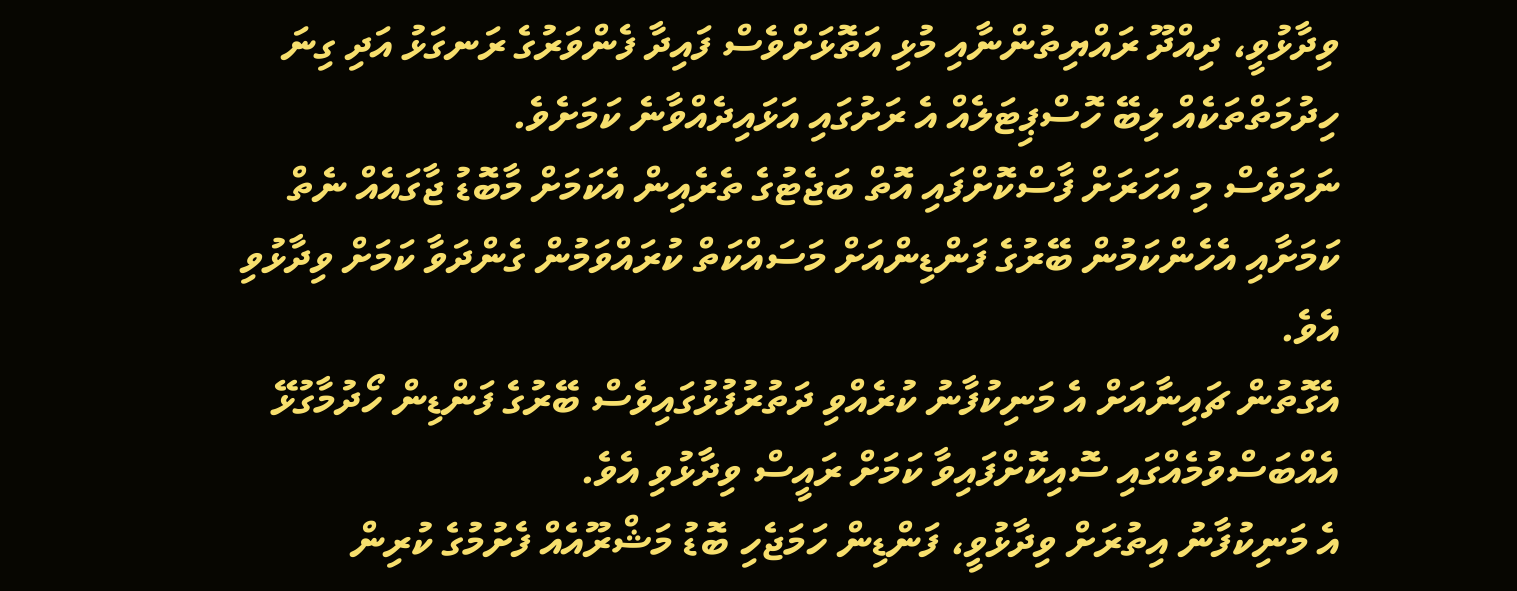ވިދާޅުވީ، ދިއްދޫ ރައްޔިތުންނާއި މުޅި އަތޮޅަށްވެސް ފައިދާ ފެންވަރުގެ ރަނގަޅު އަދި ގިނަ ހިދުމަތްތަކެއް ލިބޭ ހޮސްޕިޓަލެއް އެ ރަށުގައި އަޅައިދެއްވާނެ ކަމަށެވެ.
ނަމަވެސް މި އަހަރަށް ފާސްކޮށްފައި އޮތް ބަޖެޓުގެ ތެރެއިން އެކަމަށް މާބޮޑު ޖާގައެއް ނެތް ކަމަށާއި އެހެންކަމުން ބޭރުގެ ފަންޑިންއަށް މަސައްކަތް ކުރައްވަމުން ގެންދަވާ ކަމަށް ވިދާޅުވި އެވެ.
އެގޮތުން ޗައިނާއަށް އެ މަނިކުފާނު ކުރެއްވި ދަތުރުފުޅުގައިވެސް ބޭރުގެ ފަންޑިން ހޯދުމާގުޅޭ އެއްބަސްވުމެއްގައި ސޮއިކޮށްފައިވާ ކަމަށް ރައީސް ވިދާޅުވި އެވެ.
އެ މަނިކުފާނު އިތުރަށް ވިދާޅުވީ، ފަންޑިން ހަމަޖެހި ބޮޑު މަޝްރޫއެއް ފެށުމުގެ ކުރިން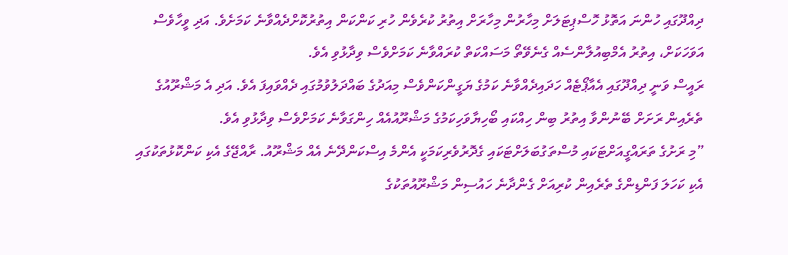ދިއްދޫގައި ހުންނަ އަތޮޅު ހޮސްޕިޓަލަށް މިހާރުން މިހާރަށް އިތުރު ކުރެވެން ހުރި ކަންކަން އިތުރުކޮށްދެއްވާނެ ކަމަށެވެ. އަދި ވީހާވެސް އަވަހަކަށް، އިތުރު އެމްބިއުލާންސެއް ގެނެވޭތޯ މަސައްކަތް ކުރައްވާނެ ކަމަށްވެސް ވިދާޅުވި އެވެ.
ރައީސް ވަނީ ދިއްދޫގައި އެއާޕޯޓެއް ހަދައިދެއްވާނެ ކަމުގެ ޔަގީންކަންވެސް މިއަދުގެ ބައްދަލުވުމުގައި ދެއްވައިފަ އެވެ. އަދި އެ މަޝްރޫއުގެ ތެރެއިން ރަށަށް ބޭނުންވާ އިތުރު ބިން ހިއްކައި ބޯހިޔާވަހިކަމުގެ މަޝްރޫއުއެއް ހިންގަވާނެ ކަމަށްވެސް ވިދާޅުވި އެވެ.
”މި ރަށުގެ ތަރައްގީއަށްޓަކައި މުސްތަގުބަލަށްޓަކައި ގެދޮރުވެރިކަމަކީ އެންމެ އިސްކަންދޭނެ އެއް މަޝްރޫއު. ރާއްޖޭގެ އެކި ކަންކޮޅުތަކުގައި އެކި ކަހަލަ ފަންޑިންގެ ތެރެއިން ކުރިއަށް ގެންދާނެ ހައުސިން މަޝްރޫއުތަކުގެ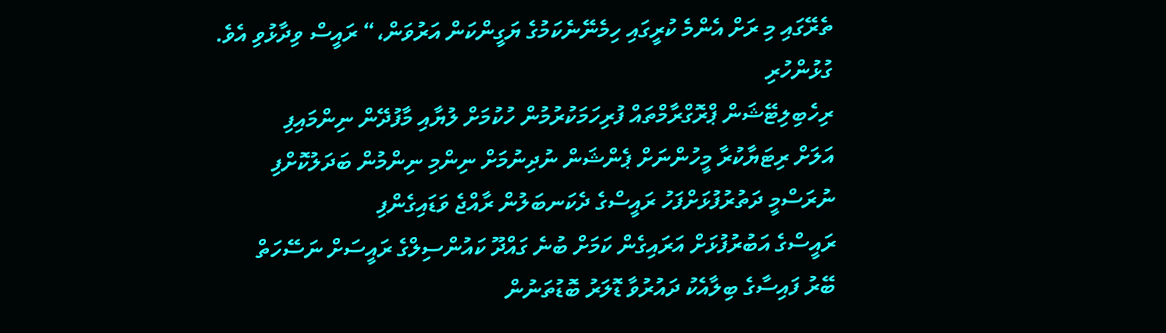ތެރޭގައި މި ރަށް އެންމެ ކުރީގައި ހިމެނޭނެކަމުގެ ޔަގީންކަން އަރުވަން،“ ރައީސް ވިދާޅުވި އެވެ.
ގުޅުންހުރި
ރިހެބިލިޓޭޝަން ޕްރޮގްރާމްތައް ފުރިހަމަކުރުމުން ހުކުމަށް ލުޔާއި މާފުދޭން ނިންމައިފި
އަލަށް ރިޓަޔާކުރާ މީހުންނަށް ޕެންޝަން ނުދިނުމަށް ނިންމި ނިންމުން ބަދަލުކޮށްފި
ނުރަސްމީ ދަތުރުފުޅަށްފަހު ރައީސްގެ ދެކަނބަލުން ރާއްޖެ ވަޑައިގެންފި
ރައީސްގެ އަބުރުފުޅަށް އަރައިގެން ކަމަށް ބުނެ ގައްދޫ ކައުންސިލްގެ ރައީސަށް ނަސޭހަތް
ބޭރު ފައިސާގެ ބިލާއެކު ދައުރުވާ ޑޮލަރު ބޮޑުތަނުން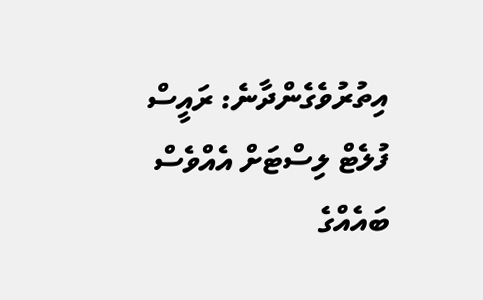އިތުރުވެގެންދާނެ: ރައީސް
ފުލެޓް ލިސްޓަށް އެއްވެސް ބައެއްގެ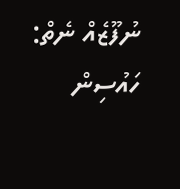ނުފޫޒެއް ނެތް: ހައުސިން